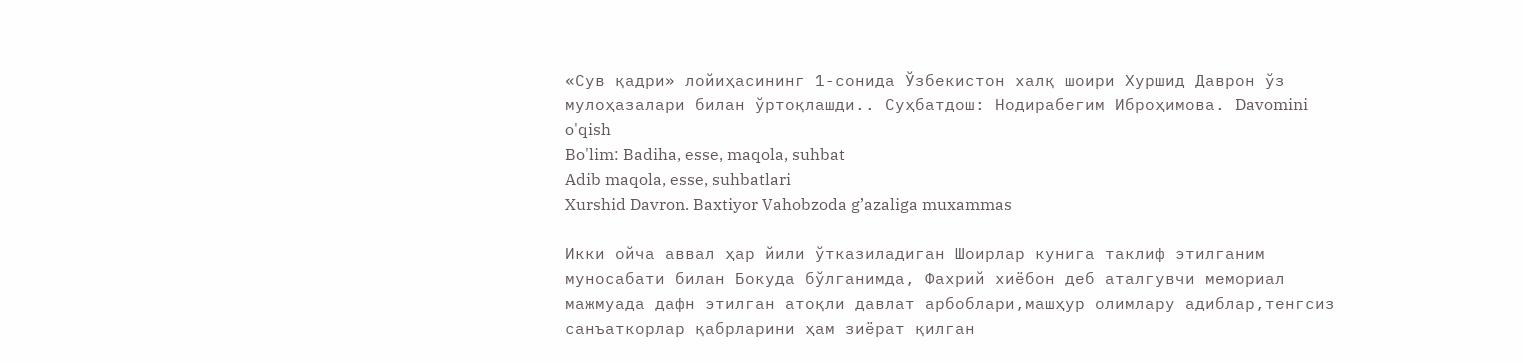«Сув қадри» лойиҳасининг 1-сонида Ўзбекистон халқ шоири Хуршид Даврон ўз мулоҳазалари билан ўртоқлашди.. Суҳбатдош: Нодирабегим Иброҳимова. Davomini o'qish
Bo'lim: Badiha, esse, maqola, suhbat
Adib maqola, esse, suhbatlari
Xurshid Davron. Baxtiyor Vahobzoda g’azaliga muxammas

Икки ойча аввал ҳар йили ўтказиладиган Шоирлар кунига таклиф этилганим муносабати билан Бокуда бўлганимда, Фахрий хиёбон деб аталгувчи мемориал мажмуада дафн этилган атоқли давлат арбоблари,машҳур олимлару адиблар,тенгсиз санъаткорлар қабрларини ҳам зиёрат қилган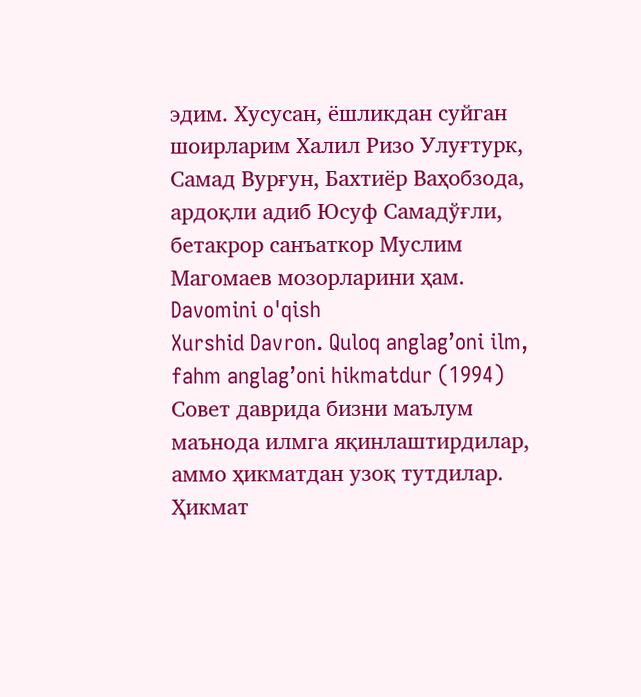эдим. Хусусан, ёшликдан суйган шоирларим Халил Ризо Улуғтурк, Самад Вурғун, Бахтиёр Ваҳобзода, ардоқли адиб Юсуф Самадўғли, бетакрор санъаткор Муслим Магомаев мозорларини ҳам. Davomini o'qish
Xurshid Davron. Quloq anglag’oni ilm, fahm anglag’oni hikmatdur (1994)
Совет даврида бизни маълум маънода илмга яқинлаштирдилар, аммо ҳикматдан узоқ тутдилар. Ҳикмат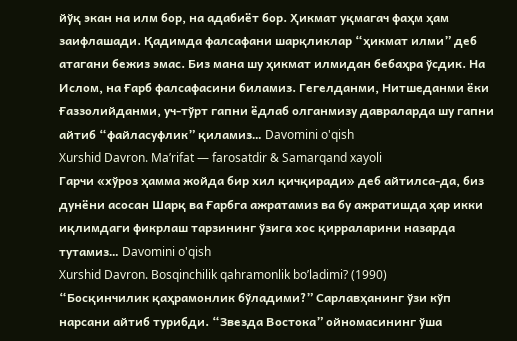йўқ экан на илм бор, на адабиёт бор. Ҳикмат уқмагач фаҳм ҳам заифлашади. Қадимда фалсафани шарқликлар “ҳикмат илми” деб атагани бежиз эмас. Биз мана шу ҳикмат илмидан бебаҳра ўсдик. На Ислом, на Ғарб фалсафасини биламиз. Гегелданми, Нитшеданми ёки Ғаззолийданми, уч-тўрт гапни ёдлаб олганмизу давраларда шу гапни айтиб “файласуфлик” қиламиз… Davomini o'qish
Xurshid Davron. Ma’rifat — farosatdir & Samarqand xayoli
Гарчи «хўроз ҳамма жойда бир хил қичқиради» деб айтилса-да, биз дунёни асосан Шарқ ва Ғарбга ажратамиз ва бу ажратишда ҳар икки иқлимдаги фикрлаш тарзининг ўзига хос қирраларини назарда тутамиз… Davomini o'qish
Xurshid Davron. Bosqinchilik qahramonlik bo’ladimi? (1990)
“Босқинчилик қаҳрамонлик бўладими?” Сарлавҳанинг ўзи кўп нарсани айтиб турибди. “Звезда Востока” ойномасининг ўша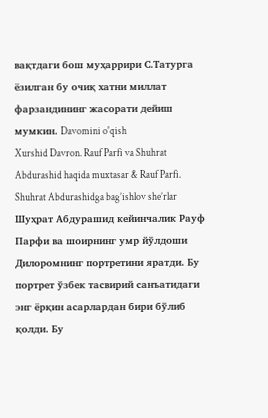вақтдаги бош муҳаррири С.Татурга ёзилган бу очиқ хатни миллат фарзандининг жасорати дейиш мумкин. Davomini o'qish
Xurshid Davron. Rauf Parfi va Shuhrat Abdurashid haqida muxtasar & Rauf Parfi. Shuhrat Abdurashidga bag’ishlov she’rlar
Шуҳрат Абдурашид кейинчалик Рауф Парфи ва шоирнинг умр йўлдоши Дилоромнинг портретини яратди. Бу портрет ўзбек тасвирий санъатидаги энг ёрқин асарлардан бири бўлиб қолди. Бу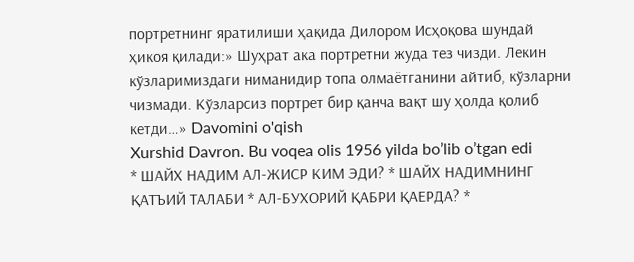портретнинг яратилиши ҳақида Дилором Исҳоқова шундай ҳикоя қилади:» Шуҳрат ака портретни жуда тез чизди. Лекин кўзларимиздаги ниманидир топа олмаётганини айтиб, кўзларни чизмади. Кўзларсиз портрет бир қанча вақт шу ҳолда қолиб кетди…» Davomini o'qish
Xurshid Davron. Bu voqea olis 1956 yilda bo’lib o’tgan edi
* ШАЙХ НАДИМ АЛ-ЖИСР КИМ ЭДИ? * ШАЙХ НАДИМНИНГ ҚАТЪИЙ ТАЛАБИ * АЛ-БУХОРИЙ ҚАБРИ ҚАЕРДА? *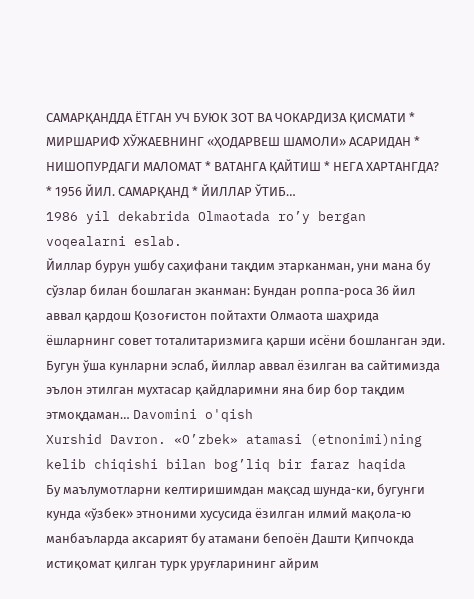САМАРҚАНДДА ЁТГАН УЧ БУЮК ЗОТ ВА ЧОКАРДИЗА ҚИСМАТИ * МИРШАРИФ ХЎЖАЕВНИНГ «ҲОДАРВЕШ ШАМОЛИ» АСАРИДАН * НИШОПУРДАГИ МАЛОМАТ * ВАТАНГА ҚАЙТИШ * НЕГА ХАРТАНГДА? * 1956 ЙИЛ. САМАРҚАНД * ЙИЛЛАР ЎТИБ…
1986 yil dekabrida Olmaotada ro’y bergan voqealarni eslab.
Йиллар бурун ушбу саҳифани тақдим этарканман, уни мана бу сўзлар билан бошлаган эканман: Бундан роппа-роса 36 йил аввал қардош Қозоғистон пойтахти Олмаота шаҳрида ёшларнинг совет тоталитаризмига қарши исёни бошланган эди. Бугун ўша кунларни эслаб, йиллар аввал ёзилган ва сайтимизда эълон этилган мухтасар қайдларимни яна бир бор тақдим этмоқдаман… Davomini o'qish
Xurshid Davron. «O’zbek» atamasi (etnonimi)ning kelib chiqishi bilan bog’liq bir faraz haqida
Бу маълумотларни келтиришимдан мақсад шунда-ки, бугунги кунда «ўзбек» этноними хусусида ёзилган илмий мақола-ю манбаъларда аксарият бу атамани бепоён Дашти Қипчокда истиқомат қилган турк уруғларининг айрим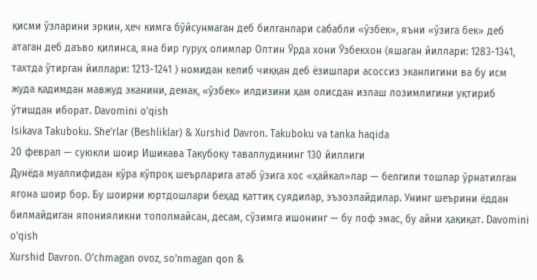қисми ўзларини эркин, ҳеч кимга бўйсунмаган деб билганлари сабабли «ўзбек», яъни «ўзига бек» деб атаган деб даъво қилинса, яна бир гуруҳ олимлар Олтин Ўрда хони Ўзбекхон (яшаган йиллари: 1283-1341, тахтда ўтирган йиллари: 1213-1241 ) номидан келиб чиққан деб ёзишлари асоссиз эканлигини ва бу исм жуда қадимдан мавжуд эканини, демак, «ўзбек» илдизини ҳам олисдан излаш лозимлигини уқтириб ўтишдан иборат. Davomini o'qish
Isikava Takuboku. She’rlar (Beshliklar) & Xurshid Davron. Takuboku va tanka haqida
20 феврал — суюкли шоир Ишикава Такубоку таваллудининг 130 йиллиги
Дунёда муаллифидан кўра кўпроқ шеърларига атаб ўзига хос «ҳайкал»лар — белгили тошлар ўрнатилган ягона шоир бор. Бу шоирни юртдошлари беҳад қаттиқ суядилар, эъзозлайдилар. Унинг шеърини ёддан билмайдиган японияликни тополмайсан, десам, сўзимга ишонинг — бу лоф эмас, бу айни ҳақиқат. Davomini o'qish
Xurshid Davron. O’chmagan ovoz, so’nmagan qon &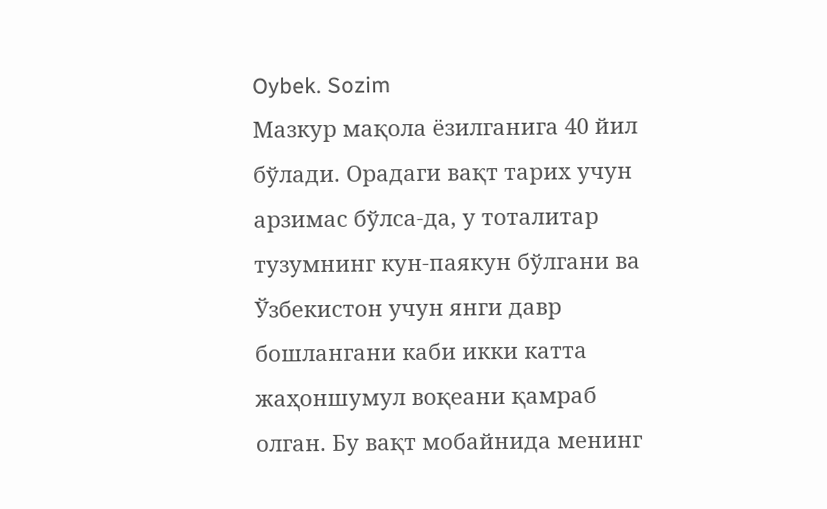Oybek. Sozim
Мазкур мақола ёзилганига 40 йил бўлади. Орадаги вақт тарих учун арзимас бўлса-да, у тоталитар тузумнинг кун-паякун бўлгани ва Ўзбекистон учун янги давр бошлангани каби икки катта жаҳоншумул воқеани қамраб олган. Бу вақт мобайнида менинг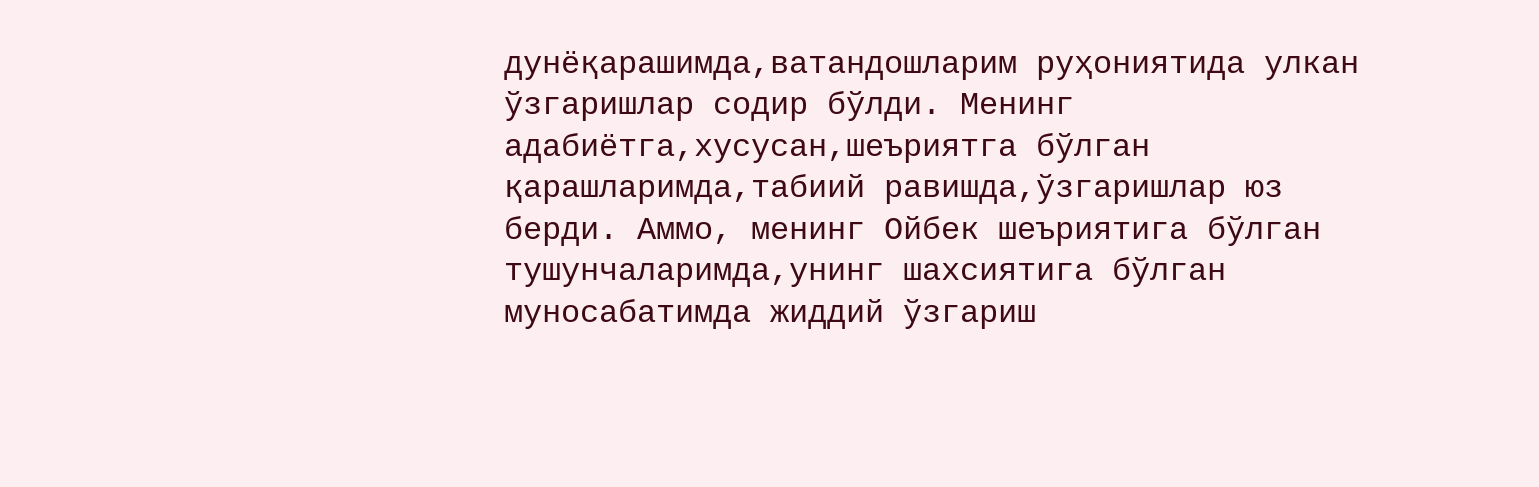дунёқарашимда,ватандошларим руҳониятида улкан ўзгаришлар содир бўлди. Менинг адабиётга,хусусан,шеъриятга бўлган қарашларимда,табиий равишда,ўзгаришлар юз берди. Аммо, менинг Ойбек шеъриятига бўлган тушунчаларимда,унинг шахсиятига бўлган муносабатимда жиддий ўзгариш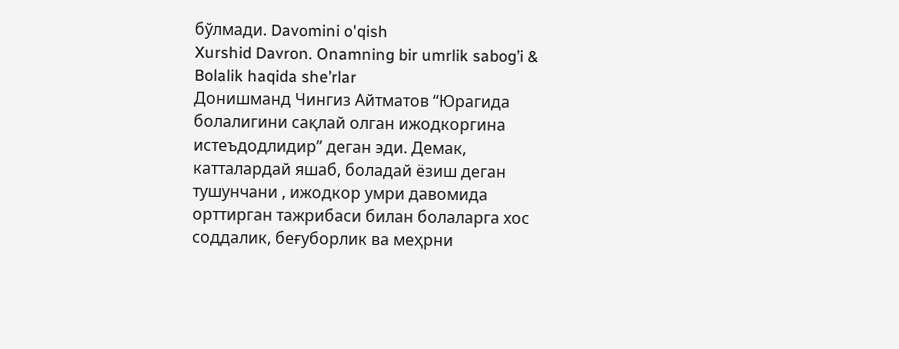бўлмади. Davomini o'qish
Xurshid Davron. Onamning bir umrlik sabog’i & Bolalik haqida she’rlar
Донишманд Чингиз Айтматов “Юрагида болалигини сақлай олган ижодкоргина истеъдодлидир” деган эди. Демак, катталардай яшаб, боладай ёзиш деган тушунчани , ижодкор умри давомида орттирган тажрибаси билан болаларга хос соддалик, беғуборлик ва меҳрни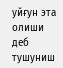уйғун эта олиши деб тушуниш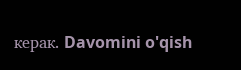керак. Davomini o'qish